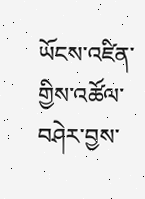ཡོངས་འཛིན་གྱིས་འཚོལ་བཤེར་བྱས་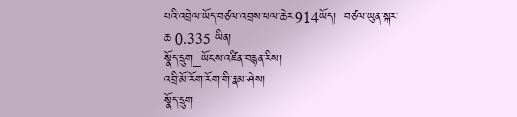པའི་འབྲེལ་ཡོད་བཙལ་འབྲས་ཕལ་ཆེར914ཡོད།  བཙལ་ཡུན་སྐར་ཆ 0.335 ཡིན།
སྣོད་དྲུག_ཡོངས་འཛིན་བརྙན་རིས།
འབྲི་མོ་རོག་རོག་གི་རྣམ་ཤེས།
སྣོད་དྲུག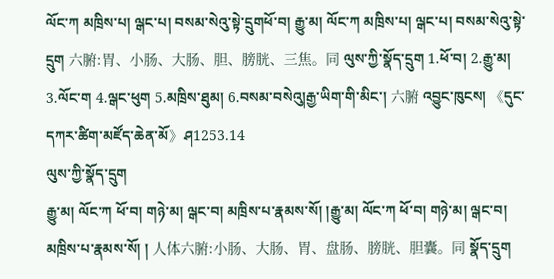ལོང་ཀ མཁྲིས་པ། ལྒང་པ། བསམ་སེའུ་སྟེ་དྲུགཕོ་བ། རྒྱུ་མ། ལོང་ཀ མཁྲིས་པ། ལྒང་པ། བསམ་སེའུ་སྟེ་དྲུག 六腑:胃、小肠、大肠、胆、膀胱、三焦。同 ལུས་ཀྱི་སྣོད་དྲུག 1.ཕོ་བ། 2.རྒྱུ་མ། 3.ལོང་ག 4.ལྒང་ཕུག 5.མཁྲིས་ཐུམ། 6.བསམ་བསེའུ།རྒྱ་ཡིག་གི་མིང་། 六腑 འབྱུང་ཁུངས། 《དུང་དཀར་ཚིག་མཛོད་ཆེན་མོ》ཤ1253.14
ལུས་ཀྱི་སྣོད་དྲུག
རྒྱུ་མ། ལོང་ཀ ཕོ་བ། གཉེ་མ། ལྒང་བ། མཁྲིས་པ་རྣམས་སོ། །རྒྱུ་མ། ལོང་ཀ ཕོ་བ། གཉེ་མ། ལྒང་བ། མཁྲིས་པ་རྣམས་སོ། ། 人体六腑:小肠、大肠、胃、盘肠、膀胱、胆囊。同 སྣོད་དྲུག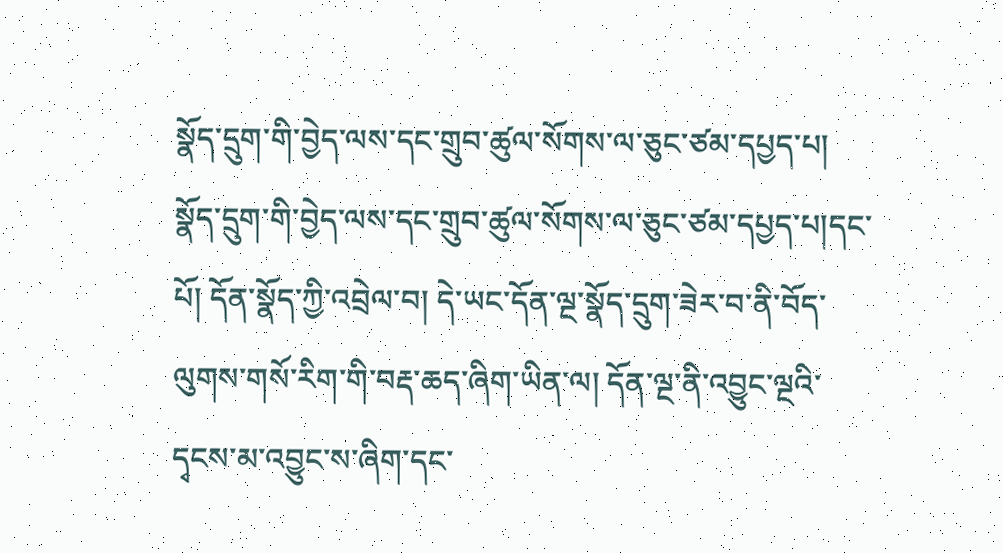སྣོད་དྲུག་གི་བྱེད་ལས་དང་གྲུབ་ཚུལ་སོགས་ལ་ཅུང་ཙམ་དཔྱད་པ།
སྣོད་དྲུག་གི་བྱེད་ལས་དང་གྲུབ་ཚུལ་སོགས་ལ་ཅུང་ཙམ་དཔྱད་པ།དང་པོ། དོན་སྣོད་ཀྱི་འབྲེལ་བ། དེ་ཡང་དོན་ལྔ་སྣོད་དྲུག་ཟེར་བ་ནི་བོད་ལུགས་གསོ་རིག་གི་བརྡ་ཆད་ཞིག་ཡིན་ལ། དོན་ལྔ་ནི་འབྱུང་ལྔའི་དྭངས་མ་འབྱུང་ས་ཞིག་དང་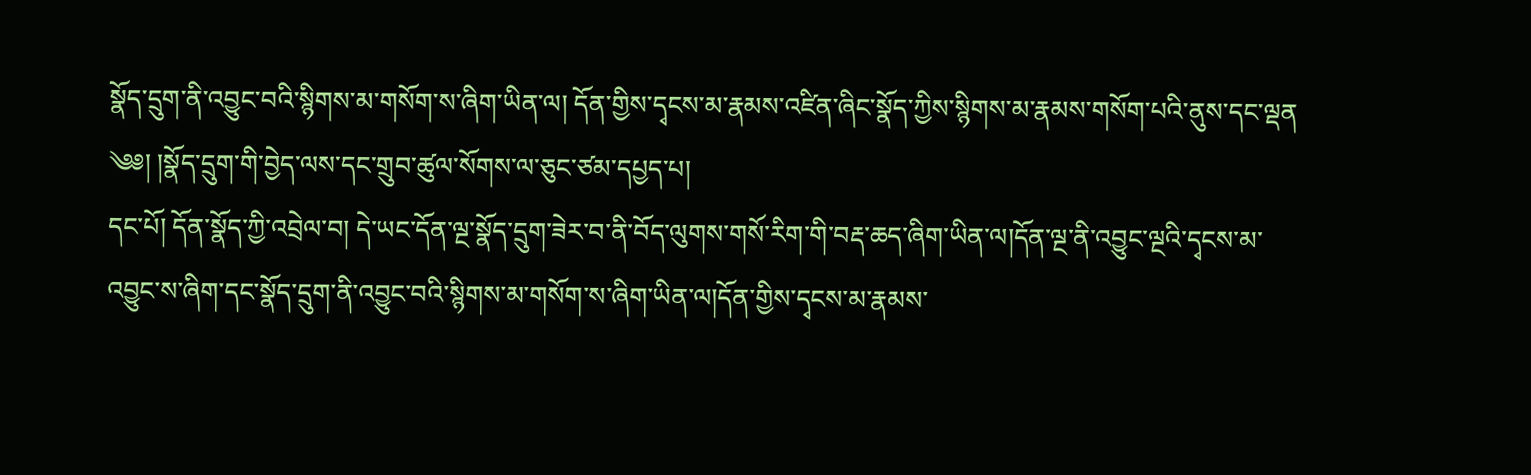སྣོད་དྲུག་ནི་འབྱུང་བའི་སྙིགས་མ་གསོག་ས་ཞིག་ཡིན་ལ། དོན་གྱིས་དྭངས་མ་རྣམས་འཛིན་ཞིང་སྣོད་ཀྱིས་སྙིགས་མ་རྣམས་གསོག་པའི་ནུས་དང་ལྡན
༄༅། །སྣོད་དྲུག་གི་བྱེད་ལས་དང་གྲུབ་ཚུལ་སོགས་ལ་ཅུང་ཙམ་དཔྱད་པ།
དང་པོ། དོན་སྣོད་ཀྱི་འབྲེལ་བ། དེ་ཡང་དོན་ལྔ་སྣོད་དྲུག་ཟེར་བ་ནི་བོད་ལུགས་གསོ་རིག་གི་བརྡ་ཆད་ཞིག་ཡིན་ལ།དོན་ལྔ་ནི་འབྱུང་ལྔའི་དྭངས་མ་འབྱུང་ས་ཞིག་དང་སྣོད་དྲུག་ནི་འབྱུང་བའི་སྙིགས་མ་གསོག་ས་ཞིག་ཡིན་ལ།དོན་གྱིས་དྭངས་མ་རྣམས་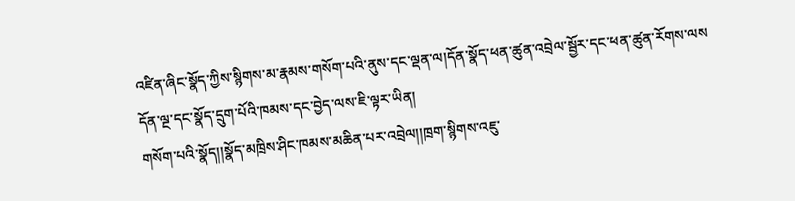འཛིན་ཞིང་སྣོད་ཀྱིས་སྙིགས་མ་རྣམས་གསོག་པའི་ནུས་དང་ལྡན་ལ།དོན་སྣོད་ཕན་ཚུན་འབྲེལ་སྦྱོར་དང་ཕན་ཚུན་རོགས་ལས
དོན་ལྔ་དང་སྣོད་དྲུག་པོའི་ཁམས་དང་བྱེད་ལས་ཇི་ལྟར་ཡིན།
གསོག་པའི་སྣོད།།སྣོད་མཁྲིས་ཤིང་ཁམས་མཆིན་པར་འབྲེལ།།ཁྲག་སྙིགས་འཇུ་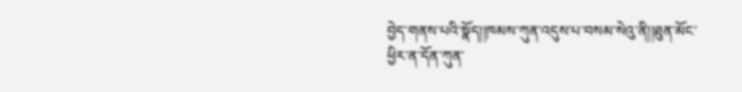བྱེད་གནས་པའི་སྣོད།།ཁམས་ཀུན་འདུས་པ་བསམ་སེའུ་ནི།།ཐུན་མོང་ཕྱིར་ན་དོན་ཀུན་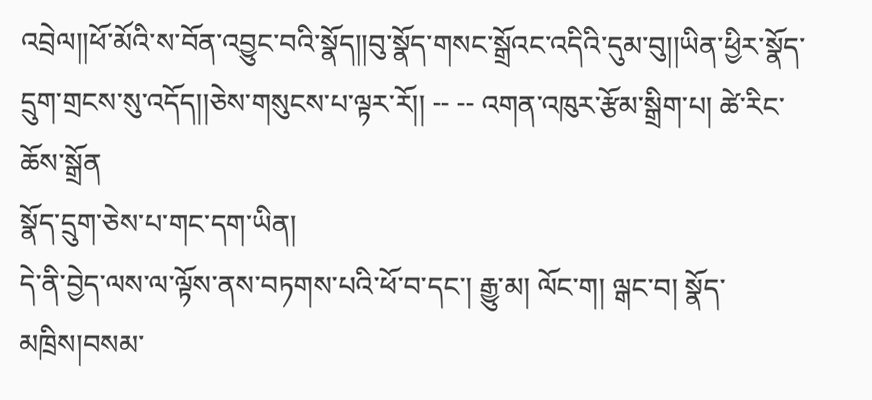འབྲེལ།།ཕོ་མོའི་ས་བོན་འབྱུང་བའི་སྣོད།།བུ་སྣོད་གསང་སྒྲོའང་འདིའི་དུམ་བུ།།ཡིན་ཕྱིར་སྣོད་དྲུག་གྲངས་སུ་འདོད།།ཅེས་གསུངས་པ་ལྟར་རོ།། -- -- འགན་འཁུར་རྩོམ་སྒྲིག་པ། ཚེ་རིང་ཆོས་སྒྲོན
སྣོད་དྲུག་ཅེས་པ་གང་དག་ཡིན།
དེ་ནི་བྱེད་ལས་ལ་ལྟོས་ནས་བཏགས་པའི་ཕོ་བ་དང་། རྒྱུ་མ། ལོང་ག། ལྒང་བ། སྣོད་མཁྲིས།བསམ་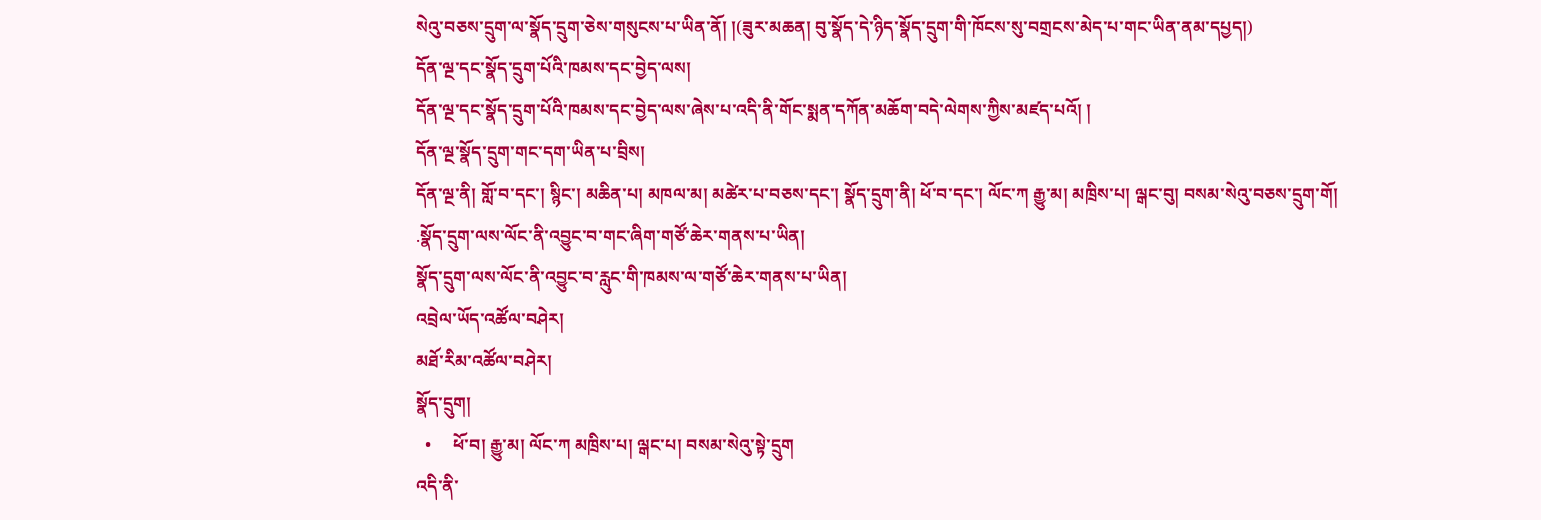སེའུ་བཅས་དྲུག་ལ་སྣོད་དྲུག་ཅེས་གསུངས་པ་ཡིན་ནོ། །(ཟུར་མཆན། བུ་སྣོད་དེ་ཉིད་སྣོད་དྲུག་གི་ཁོངས་སུ་བགྲངས་མེད་པ་གང་ཡིན་ནམ་དཔྱད།)
དོན་ལྔ་དང་སྣོད་དྲུག་པོའི་ཁམས་དང་བྱེད་ལས།
དོན་ལྔ་དང་སྣོད་དྲུག་པོའི་ཁམས་དང་བྱེད་ལས་ཞེས་པ་འདི་ནི་གོང་སྨན་དཀོན་མཆོག་བདེ་ལེགས་ཀྱིས་མཛད་པའོ། །
དོན་ལྔ་སྣོད་དྲུག་གང་དག་ཡིན་པ་བྲིས།
དོན་ལྔ་ནི། གློ་བ་དང་། སྙིང་། མཆིན་པ། མཁལ་མ། མཚེར་པ་བཅས་དང་། སྣོད་དྲུག་ནི། ཕོ་བ་དང་། ལོང་ཀ རྒྱུ་མ། མཁྲིས་པ། ལྒང་བུ། བསམ་སེའུ་བཅས་དྲུག་གོ།
.སྣོད་དྲུག་ལས་ལོང་ནི་འབྱུང་བ་གང་ཞིག་གཙོ་ཆེར་གནས་པ་ཡིན།
སྣོད་དྲུག་ལས་ལོང་ནི་འབྱུང་བ་རླུང་གི་ཁམས་ལ་གཙོ་ཆེར་གནས་པ་ཡིན།
འབྲེལ་ཡོད་འཚོལ་བཤེར།
མཐོ་རིམ་འཚོལ་བཤེར།
སྣོད་དྲུག།
  •     ཕོ་བ། རྒྱུ་མ། ལོང་ཀ མཁྲིས་པ། ལྒང་པ། བསམ་སེའུ་སྟེ་དྲུག
འདི་ནི་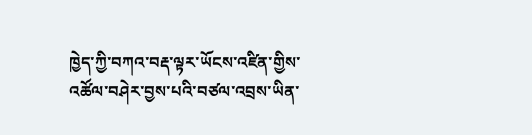ཁྱེད་ཀྱི་བཀའ་བརྡ་ལྟར་ཡོངས་འཛིན་གྱིས་འཚོལ་བཤེར་བྱས་པའི་བཙལ་འབྲས་ཡིན་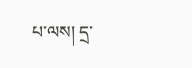པ་ལས། དྲ་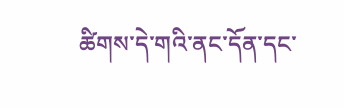ཚིགས་དེ་གའི་ནང་དོན་དང་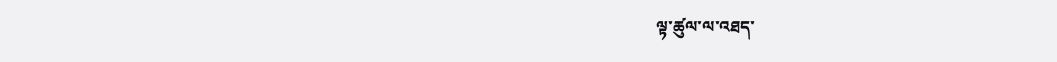ལྟ་ཚུལ་ལ་འཐད་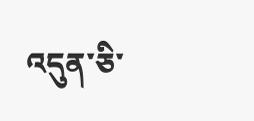འདུན་ཅི་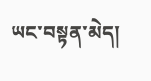ཡང་བསྟན་མེད།